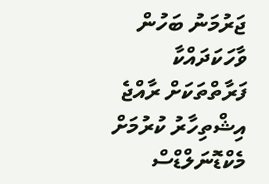ޖަރުމަނު ބަހުން ވާހަކަދައްކާ ފަރާތްތަކަށް ރާއްޖެ އިޝްތިހާރު ކުރުމަށް މެކްޑޮނަލްޑްސް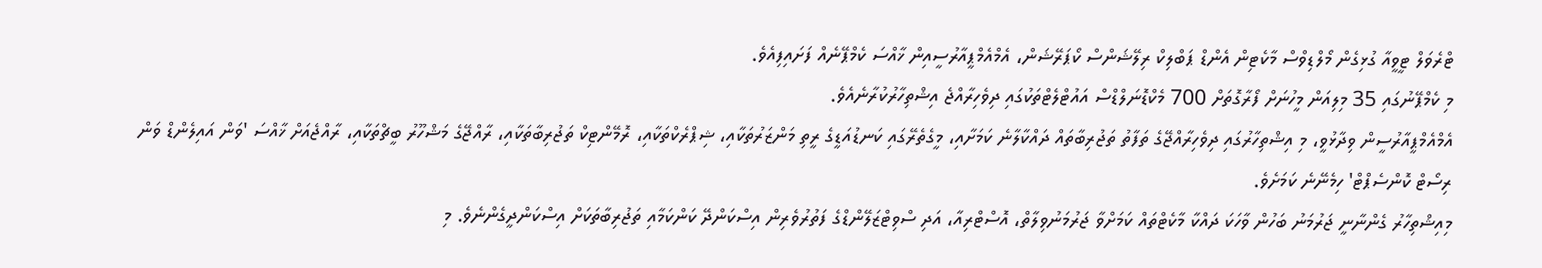ޓްރެވަލް ޓީވީއާ ގުޅިގެން މޯލްޑިވްސް މާކެޓިން އެންޑް ޕަބްލިކް ރިލޭޝަންސް ކޯޕަރޭޝަން، އެމްއެމްޕީއާރުސީއިން ޚާއްސަ ކެމްޕޭނެއް ފަށައިފިއެވެ.
މި ކެމްޕޭނުގައި 35 މިލިއަން މީހުނަށް ފޯރާގޮތަށް 700 މެކްޑޮނަލްޑްސް އައުޓްލެޓްތަކުގައި ދިވެހިރާއްޖެ އިޝްތިހާރުކުރާނެއެވެ.
އެމްއެމްޕީއާރުސީން ވިދާޅުވީ، މި އިޝްތިހާރުގައި ދިވެހިރާއްޖޭގެ ތަފާތު ތަޖުރިބާތައް ދައްކާލާނެ ކަމަށާއި، މީގެތެރޭގައި ކަނޑުއަޑީގެ ރީތި މަންޒަރުތަކާއި، ޝިޕްރެކްތަކާއި، ރޮމޭންޓިކް ތަޖުރިބާތަކާއި، ރާއްޖޭގެ މަޝްހޫރު ބީޗްތަކާއި، ރާއްޖެއަށް ޚާއްސަ 'ވަން އައިލެންޑް ވަން ރިސޯޓް ކޮންސެޕްޓް' ހިމެނޭނެ ކަމަށެވެ.
މިއިޝްތިހާރު ގެންނާނީ ޖަރުމަނު ބަހުން ވާހަކަ ދައްކާ މާކެޓްތައް ކަމަށްވާ ޖަރުމަނުވިލާތް، އޮސްޓްރިއާ، އަދި ސްވިޓްޒަލޭންޑްގެ ފަތުރުވެރިން އިސްކަންދޭ ކަންކަމާއި ތަޖުރިބާތަކަށް އިސްކަންދީގެންނެވެ. މި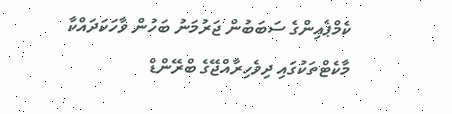ކެމްޕެއިންގެ ސަބަބުން ޖަރުމަނު ބަހުން ވާހަކަދައްކާ މާކެޓްތަކުގައި ދިވެހިރާއްޖޭގެ ބްރޭންޑް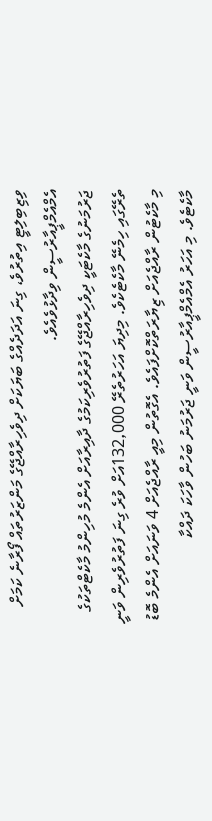ވިޒިބިލިޓީ އިތުރުވެ، ގިނަ އަދަދެއްގެ ބަޔަކަށް ދިވެހިރާއްޖޭގެ މަންޒަރުތައް ފޯރާނެ ކަމަށް އެމްއެމްޕީއާރުސީން ވިދާޅުވެއެވެ.
ޖަރުމަނުގެ މާކެޓަކީ ދިވެހިރާއްޖޭގެ ފަތުރުވެރިކަމުގެ ދާއިރާއަށް އެންމެ މުހިންމު މާކެޓްތަކުގެ ތެރޭގައި ހިމެނޭ މާކެޓެކެވެ. މިދިޔަ އަހަރުތެރޭ 132,000އަށް ވުރެ ގިނަ ފަތުރުވެރިން ވަނީ މި މާކެޓުން ރާއްޖެއަށް ޒިޔާރަތްކޮށްފައެވެ. އެގޮތުން މިއީ ރާއްޖެއަށް 4 ވަނައަށް އެންމެ ބޮޑު މާކެޓެވެ. މި އަހަރު އެމްއެމްޕީއާރުސީން ވަނީ ޖަރުމަނު ބަހުން ވާހަކަ ދައްކާ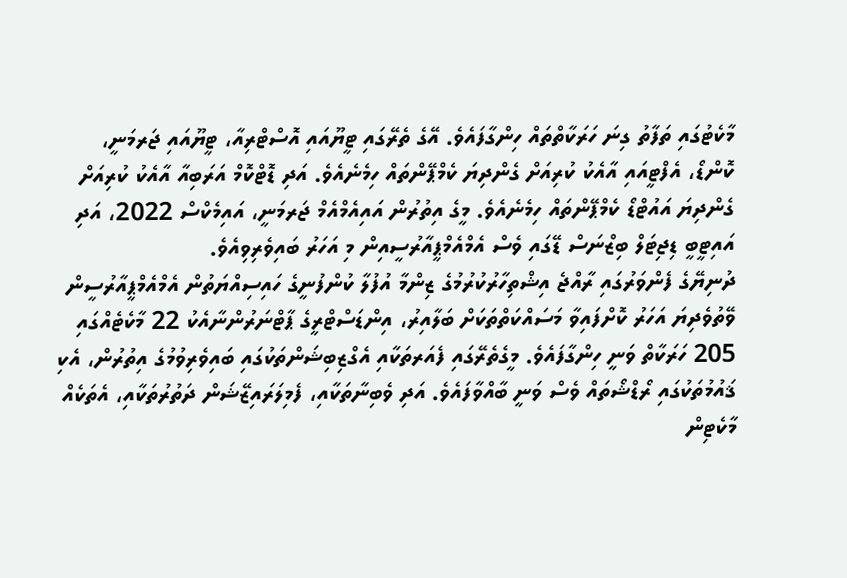މާކެޓުގައި ތަފާތު ގިނަ ހަރަކާތްތައް ހިންގާފައެވެ. އޭގެ ތެރޭގައި ޓީޔޫއައި އޮސްޓްރިއާ، ޓީޔޫއައި ޖަރމަނީ، ކޮންޑޯ، އެފްޓީއައި އާއެކު ކުރިއަށް ގެންދިޔަ ކެމްޕޭންތައް ހިމެނެއެވެ. އަދި ޑޮޓްކޮމް އަރަބިއާ އާއެކު ކުރިއަށް ގެންދިޔަ އައުޓްޑޯ ކެމްޕޭންތައް ހިމެނެއެވެ. މީގެ އިތުރުން އައިއެމްއެމް ޖަރމަނީ، އައިމެކްސް 2022، އަދި އައިޓީބީ ޑިޖިޓަލް ބިޒްނަސް ޑޭގައި ވެސް އެމްއެމްޕީއާރުސީއިން މި އަހަރު ބައިވެރިވިއެވެ.
ދުނިޔޭގެ ފެންވަރުގައި ރާއްޖެ އިޝްތިހާރުކުރުމުގެ ޒިންމާ އުފުލާ ކުންފުނީގެ ހައިސިއްޔަތުން އެމްއެމްޕީއާރުސީން ވޭތުވެދިޔަ އަހަރު ކޮށްފައިވާ މަސައްކަތްތަކަށް ބަލާއިރު، އިންޑަސްޓްރީގެ ޕާޓްނަރުންނާއެކު 22 މާކެޓެއްގައި 205 ހަރަކާތް ވަނީ ހިންގާފައެވެ. މީގެތެރޭގައި ފެއަރތަކާއި އެގްޒިބިޝަންތަކުގައި ބައިވެރިވުމުގެ އިތުރުން، އެކި ޤައުމުތަކުގައި ރޯޑްޝޯތައް ވެސް ވަނީ ބާއްވާފައެވެ. އަދި ވެބިނާތަކާއި، ފެމިލަރައިޒޭޝަން ދަތުރުތަކާއި، އެތަކެއް މާކެޓިން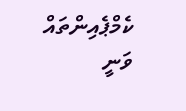ކެމްޕެއިންތައް ވަނީ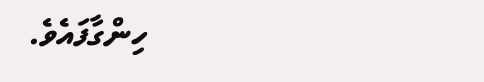ހިންގާފައެވެ.